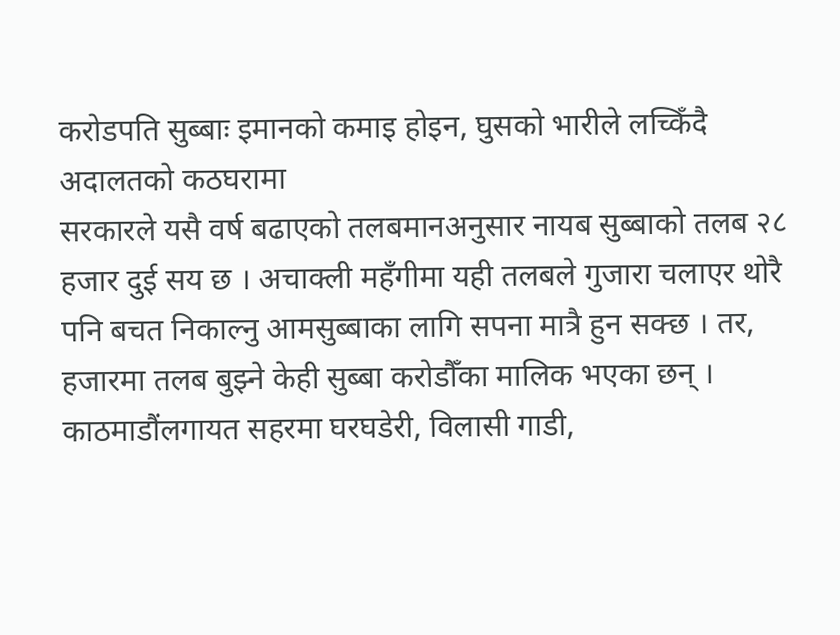करोडपति सुब्बाः इमानको कमाइ होइन, घुसको भारीले लच्किँदै अदालतको कठघरामा
सरकारले यसै वर्ष बढाएको तलबमानअनुसार नायब सुब्बाको तलब २८ हजार दुई सय छ । अचाक्ली महँगीमा यही तलबले गुजारा चलाएर थोरै पनि बचत निकाल्नु आमसुब्बाका लागि सपना मात्रै हुन सक्छ । तर, हजारमा तलब बुझ्ने केही सुब्बा करोडौँका मालिक भएका छन् । काठमाडौंलगायत सहरमा घरघडेरी, विलासी गाडी,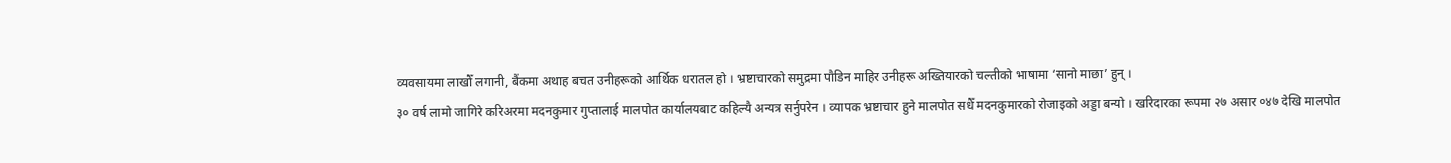व्यवसायमा लाखौँ लगानी, बैंकमा अथाह बचत उनीहरूको आर्थिक धरातल हो । भ्रष्टाचारको समुद्रमा पौडिन माहिर उनीहरू अख्तियारको चल्तीको भाषामा ‘सानो माछा’ हुन् ।
३० वर्ष लामो जागिरे करिअरमा मदनकुमार गुप्तालाई मालपोत कार्यालयबाट कहिल्यै अन्यत्र सर्नुपरेन । व्यापक भ्रष्टाचार हुने मालपोत सधैँ मदनकुमारको रोजाइको अड्डा बन्यो । खरिदारका रूपमा २७ असार ०४७ देखि मालपोत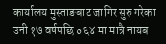कार्यालय मुस्ताङबाट जागिर सुरु गरेका उनी १७ वर्षपछि ०६४ मा मात्रै नायब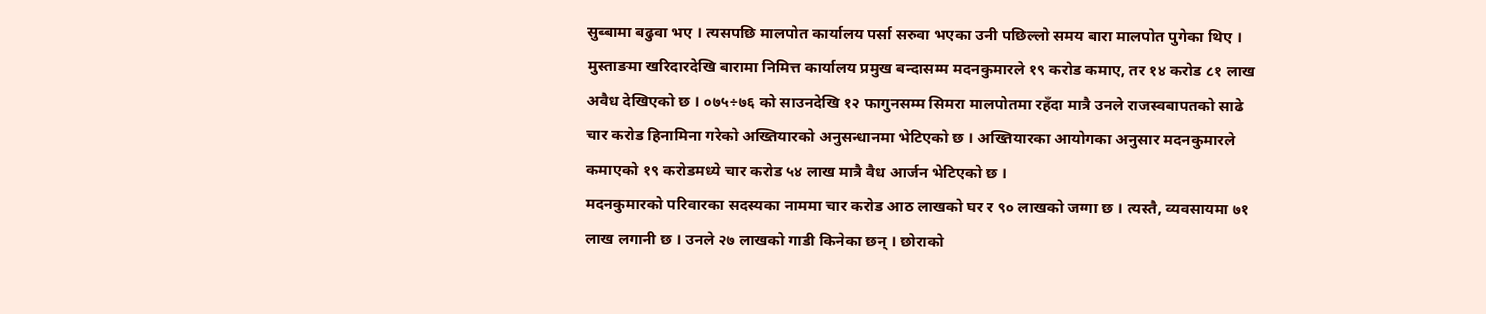सुब्बामा बढुवा भए । त्यसपछि मालपोत कार्यालय पर्सा सरुवा भएका उनी पछिल्लो समय बारा मालपोत पुगेका थिए । मुस्ताङमा खरिदारदेखि बारामा निमित्त कार्यालय प्रमुख बन्दासम्म मदनकुमारले १९ करोड कमाए, तर १४ करोड ८१ लाख अवैध देखिएको छ । ०७५÷७६ को साउनदेखि १२ फागुनसम्म सिमरा मालपोतमा रहँदा मात्रै उनले राजस्वबापतको साढे चार करोड हिनामिना गरेको अख्तियारको अनुसन्धानमा भेटिएको छ । अख्तियारका आयोगका अनुसार मदनकुमारले कमाएको १९ करोडमध्ये चार करोड ५४ लाख मात्रै वैध आर्जन भेटिएको छ ।
मदनकुमारको परिवारका सदस्यका नाममा चार करोड आठ लाखको घर र ९० लाखको जग्गा छ । त्यस्तै, व्यवसायमा ७१ लाख लगानी छ । उनले २७ लाखको गाडी किनेका छन् । छोराको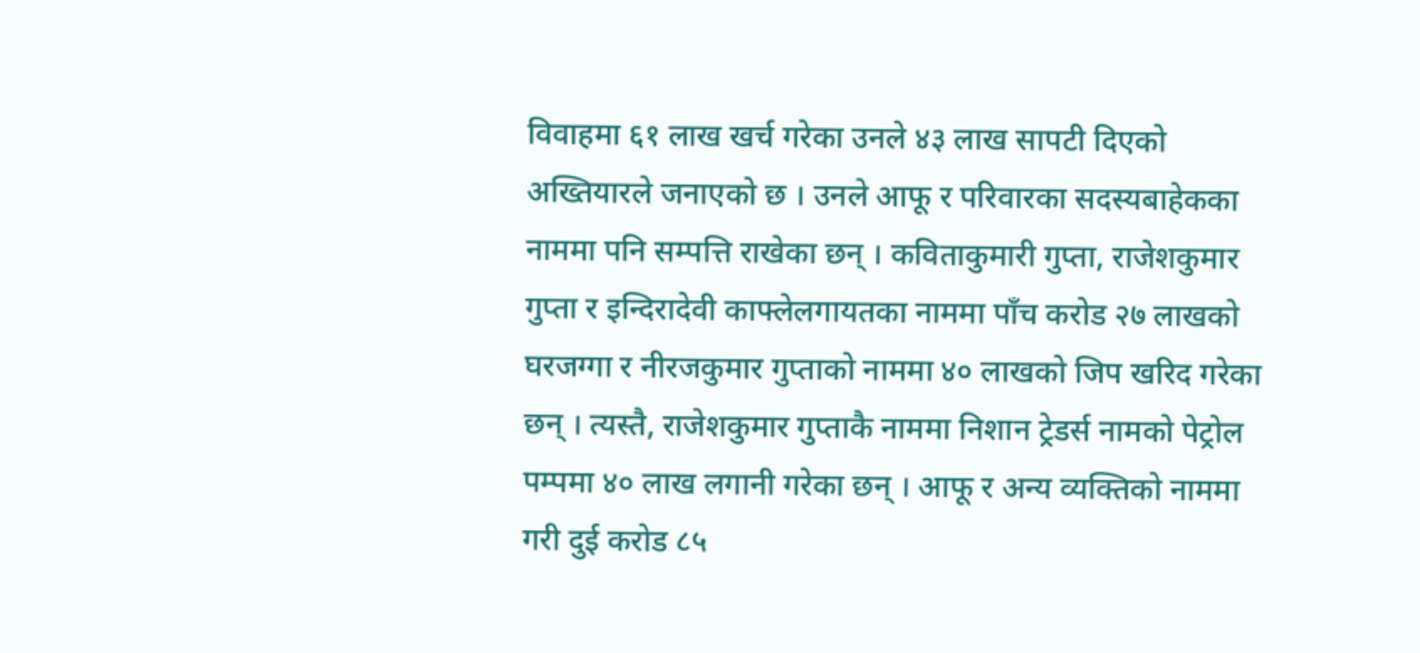विवाहमा ६१ लाख खर्च गरेका उनले ४३ लाख सापटी दिएको अख्तियारले जनाएको छ । उनले आफू र परिवारका सदस्यबाहेकका नाममा पनि सम्पत्ति राखेका छन् । कविताकुमारी गुप्ता, राजेशकुमार गुप्ता र इन्दिरादेवी काफ्लेलगायतका नाममा पाँच करोड २७ लाखको घरजग्गा र नीरजकुमार गुप्ताको नाममा ४० लाखको जिप खरिद गरेका छन् । त्यस्तै, राजेशकुमार गुप्ताकै नाममा निशान ट्रेडर्स नामको पेट्रोल पम्पमा ४० लाख लगानी गरेका छन् । आफू र अन्य व्यक्तिको नाममा गरी दुई करोड ८५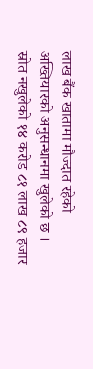लाख बैंक खातामा मौज्दात रहेको अख्तियारको अनुसन्धानमा खुलेको छ ।
स्रोत नखुलेको १४ करोड ८१ लाख ८९ हजार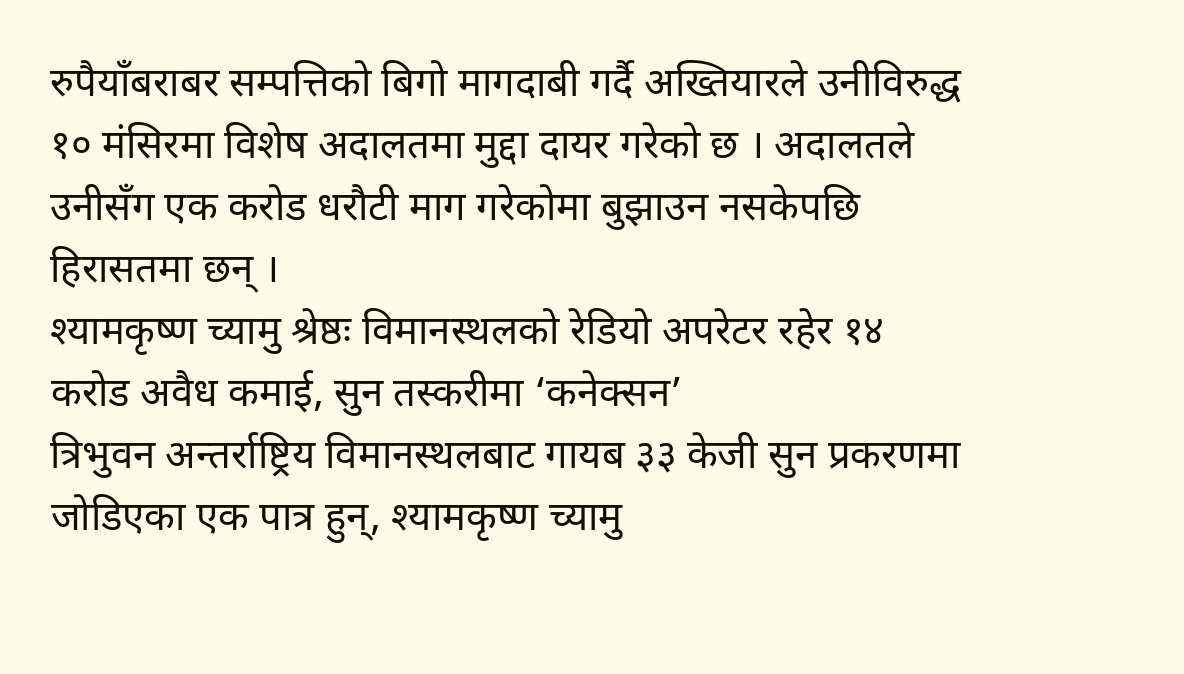रुपैयाँबराबर सम्पत्तिको बिगो मागदाबी गर्दै अख्तियारले उनीविरुद्ध १० मंसिरमा विशेष अदालतमा मुद्दा दायर गरेको छ । अदालतले उनीसँग एक करोड धरौटी माग गरेकोमा बुझाउन नसकेपछि हिरासतमा छन् ।
श्यामकृष्ण च्यामु श्रेष्ठः विमानस्थलको रेडियो अपरेटर रहेर १४ करोड अवैध कमाई, सुन तस्करीमा ‘कनेक्सन’
त्रिभुवन अन्तर्राष्ट्रिय विमानस्थलबाट गायब ३३ केजी सुन प्रकरणमा जोडिएका एक पात्र हुन्, श्यामकृष्ण च्यामु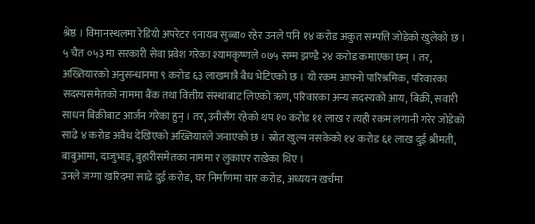श्रेष्ठ । विमानस्थलमा रेडियो अपरेटर ९नायब सुब्बा० रहेर उनले पनि १४ करोड अकुत सम्पत्ति जोडेको खुलेको छ । ५ चैत ०५३ मा सरकारी सेवा प्रवेश गरेका श्यामकृष्णले ०७५ सम्म झण्डै २४ करोड कमाएका छन् । तर, अख्तियारको अनुसन्धानमा ९ करोड ६३ लाखमात्रै बैध भेटिएको छ । यो रकम आफ्नो पारिश्रमिक, परिवारका सदस्यसमेतको नाममा बैंक तथा वित्तीय संस्थाबाट लिएको ऋण, परिवारका अन्य सदस्यको आय, बिक्री, सवारी साधन बिक्रीबाट आर्जन गरेका हुन् । तर, उनीसँग रहेको थप १० करोड ११ लाख र त्यही रकम लगानी गरेर जोडेको साढे ४ करोड अवैध देखिएको अख्तियारले जनाएको छ । स्रोत खुल्न नसकेको १४ करोड ६१ लाख दुई श्रीमती, बाबुआमा, दाजुभाइ, बुहारीसमेतका नाममा र लुकाएर राखेका थिए ।
उनले जग्गा खरिदमा साढे दुई करोड, घर निर्माणमा चार करोड, अध्ययन खर्चमा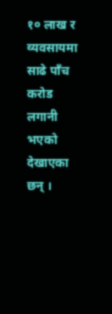१० लाख र व्यवसायमा साढे पाँच करोड लगानी भएको देखाएका छन् ।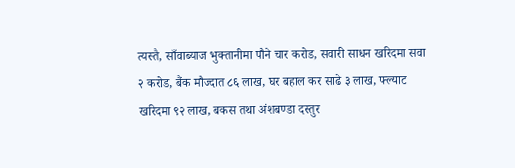त्यस्तै, साँवाब्याज भुक्तानीमा पौने चार करोड, सवारी साधन खरिदमा सवा २ करोड, बैंक मौज्दात ८६ लाख, घर बहाल कर साढे ३ लाख, फ्ल्याट खरिदमा ९२ लाख, बकस तथा अंशबण्डा दस्तुर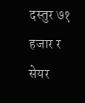दस्तुर ७१ हजार र सेयर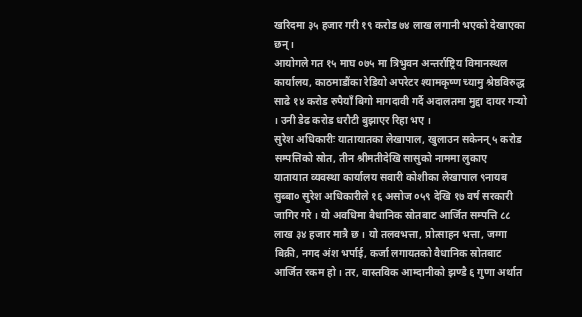खरिदमा ३५ हजार गरी १९ करोड ७४ लाख लगानी भएको देखाएका छन् ।
आयोगले गत १५ माघ ०७५ मा त्रिभुवन अन्तर्राष्ट्रिय विमानस्थल कार्यालय, काठमाडौंका रेडियो अपरेटर श्यामकृष्ण च्यामु श्रेष्ठविरुद्ध साढे १४ करोड रुपैयाँ बिगो मागदावी गर्दै अदालतमा मुद्दा दायर गर्‍यो । उनी डेढ करोड धरौटी बुझाएर रिहा भए ।
सुरेश अधिकारीः यातायातका लेखापाल, खुलाउन सकेनन् ५ करोड सम्पत्तिको स्रोत, तीन श्रीमतीदेखि सासुको नाममा लुकाए
यातायात व्यवस्था कार्यालय सवारी कोशीका लेखापाल ९नायब सुब्बा० सुरेश अधिकारीले १६ असोज ०५९ देखि १७ वर्ष सरकारी जागिर गरे । यो अवधिमा बैधानिक स्रोतबाट आर्जित सम्पत्ति ८८ लाख ३४ हजार मात्रै छ । यो तलवभत्ता, प्रोत्साहन भत्ता, जग्गा बिक्री, नगद अंश भर्पाई, कर्जा लगायतको वैधानिक स्रोतबाट आर्जित रकम हो । तर, वास्तविक आम्दानीको झण्डै ६ गुणा अर्थात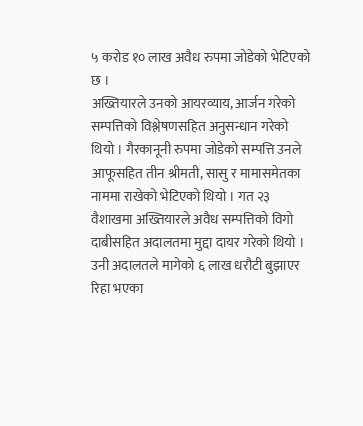५ करोड १० लाख अवैध रुपमा जोडेको भेटिएको छ ।
अख्तियारले उनको आयरव्याय, आर्जन गरेको सम्पत्तिको विश्लेषणसहित अनुसन्धान गरेको थियो । गैरकानूनी रुपमा जोडेको सम्पत्ति उनले आफूसहित तीन श्रीमती, सासु र मामासमेतका नाममा राखेको भेटिएको थियो । गत २३ वैशाखमा अख्तियारले अवैध सम्पत्तिको विगो दाबीसहित अदालतमा मुद्दा दायर गरेको थियो । उनी अदालतले मागेको ६ लाख धरौटी बुझाएर रिहा भएका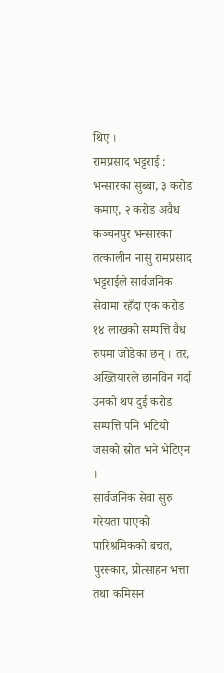थिए ।
रामप्रसाद भट्टराई : भन्सारका सुब्बा, ३ करोड कमाए, २ करोड अवैध
कञ्चनपुर भन्सारका तत्कालीन नासु रामप्रसाद भट्टराईले सार्वजनिक सेवामा रहँदा एक करोड १४ लाखको सम्पत्ति वैध रुपमा जोडेका छन् । तर, अख्तियारले छानविन गर्दा उनको थप दुई करोड सम्पत्ति पनि भटियो जसको स्रोत भने भेटिएन ।
सार्वजनिक सेवा सुरु गरेयता पाएको पारिश्रमिकको बचत, पुरस्कार, प्रोत्साहन भत्ता तथा कमिसन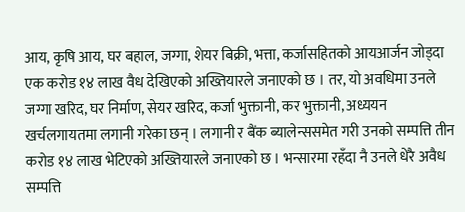आय, कृषि आय, घर बहाल, जग्गा, शेयर बिक्री, भत्ता, कर्जासहितको आयआर्जन जोड्दा एक करोड १४ लाख वैध देखिएको अख्तियारले जनाएको छ । तर, यो अवधिमा उनले जग्गा खरिद, घर निर्माण, सेयर खरिद, कर्जा भुक्तानी, कर भुक्तानी, अध्ययन खर्चलगायतमा लगानी गरेका छन् । लगानी र बैंक ब्यालेन्ससमेत गरी उनको सम्पत्ति तीन करोड १४ लाख भेटिएको अख्तियारले जनाएको छ । भन्सारमा रहँदा नै उनले धेरै अवैध सम्पत्ति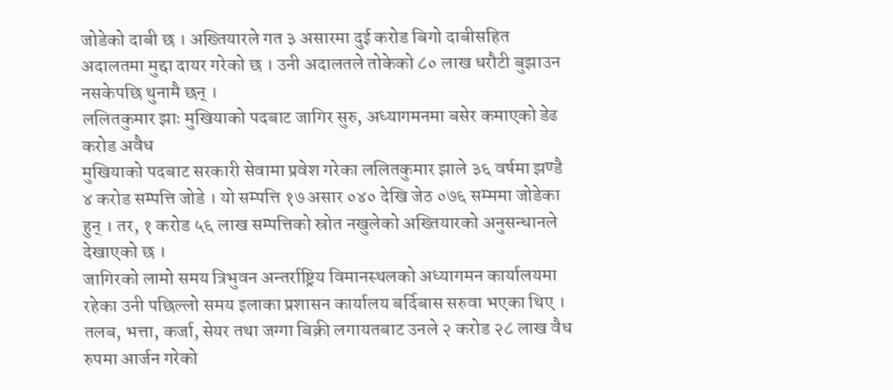जोडेको दाबी छ । अख्तियारले गत ३ असारमा दुई करोड बिगो दाबीसहित अदालतमा मुद्दा दायर गरेको छ । उनी अदालतले तोकेको ८० लाख धरौटी बुझाउन नसकेपछि थुनामै छन् ।
ललितकुमार झाः मुखियाको पदबाट जागिर सुरु, अध्यागमनमा बसेर कमाएको डेढ करोड अवैध
मुखियाको पदबाट सरकारी सेवामा प्रवेश गरेका ललितकुमार झाले ३६ वर्षमा झण्डै ४ करोड सम्पत्ति जोडे । यो सम्पत्ति १७ असार ०४० देखि जेठ ०७६ सम्ममा जोडेका हुन् । तर, १ करोड ५६ लाख सम्पत्तिको स्रोत नखुलेको अख्तियारको अनुसन्धानले देखाएको छ ।
जागिरको लामो समय त्रिभुवन अन्तर्राष्ट्रिय विमानस्थलको अध्यागमन कार्यालयमा रहेका उनी पछिल्लो समय इलाका प्रशासन कार्यालय बर्दिबास सरुवा भएका थिए । तलब, भत्ता, कर्जा, सेयर तथा जग्गा बिक्री लगायतबाट उनले २ करोड २८ लाख वैध रुपमा आर्जन गरेको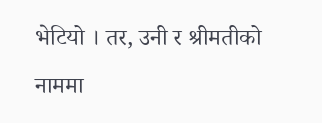भेटियो । तर, उनी र श्रीमतीको नाममा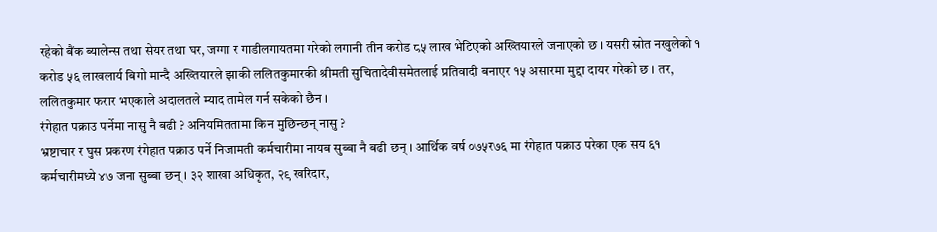रहेको बैंक ब्यालेन्स तथा सेयर तथा घर, जग्गा र गाडीलगायतमा गरेको लगानी तीन करोड ८५ लाख भेटिएको अख्तियारले जनाएको छ । यसरी स्रोत नखुलेको १ करोड ५६ लाखलार्य बिगो मान्दै अख्तियारले झाकी ललितकुमारकी श्रीमती सुचितादेवीसमेतलाई प्रतिवादी बनाएर १५ असारमा मुद्दा दायर गरेको छ । तर, ललितकुमार फरार भएकाले अदालतले म्याद तामेल गर्न सकेको छैन ।
रंगेहात पक्राउ पर्नेमा नासु नै बढी ? अनियमिततामा किन मुछिन्छन् नासु ?
भ्रष्टाचार र घुस प्रकरण रंगेहात पक्राउ पर्ने निजामती कर्मचारीमा नायब सुब्बा नै बढी छन् । आर्थिक वर्ष ०७५र७६ मा रंगेहात पक्राउ परेका एक सय ६१ कर्मचारीमध्ये ४७ जना सुब्बा छन् । ३२ शाखा अधिकृत, २९ खरिदार,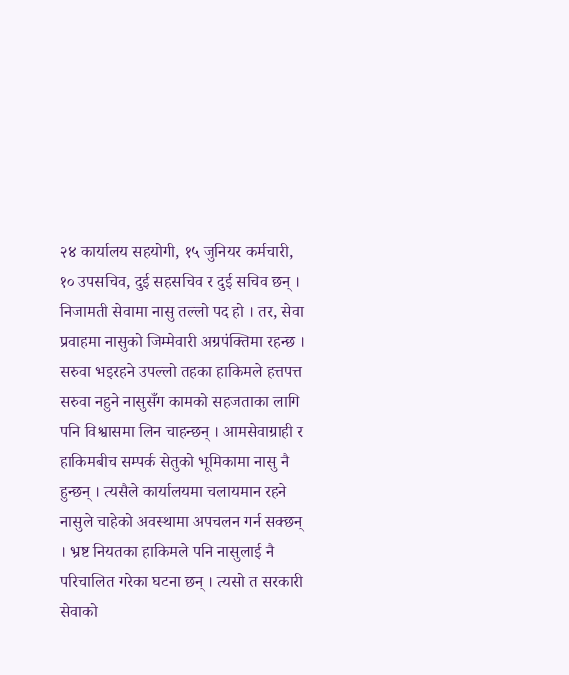२४ कार्यालय सहयोगी, १५ जुनियर कर्मचारी, १० उपसचिव, दुई सहसचिव र दुई सचिव छन् ।
निजामती सेवामा नासु तल्लो पद हो । तर, सेवा प्रवाहमा नासुको जिम्मेवारी अग्रपंक्तिमा रहन्छ । सरुवा भइरहने उपल्लो तहका हाकिमले हत्तपत्त सरुवा नहुने नासुसँग कामको सहजताका लागि पनि विश्वासमा लिन चाहन्छन् । आमसेवाग्राही र हाकिमबीच सम्पर्क सेतुको भूमिकामा नासु नै हुन्छन् । त्यसैले कार्यालयमा चलायमान रहने नासुले चाहेको अवस्थामा अपचलन गर्न सक्छन् । भ्रष्ट नियतका हाकिमले पनि नासुलाई नै परिचालित गरेका घटना छन् । त्यसो त सरकारी सेवाको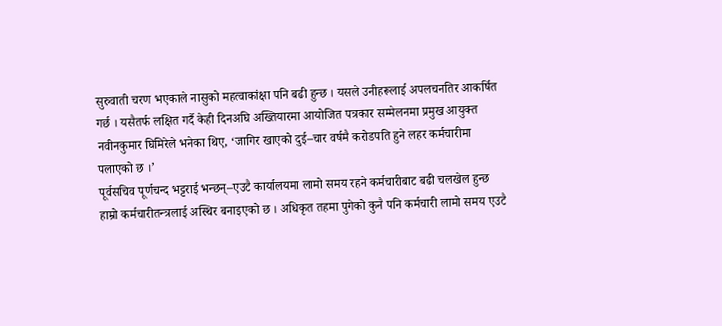सुरुवाती चरण भएकाले नासुको महत्वाकांक्षा पनि बढी हुन्छ । यसले उनीहरूलाई अपलचनतिर आकर्षित गर्छ । यसैतर्फ लक्षित गर्दै केही दिनअघि अख्तियारमा आयोजित पत्रकार सम्मेलनमा प्रमुख आयुक्त नवीनकुमार घिमिरेले भनेका थिए, ‘जागिर खाएको दुई–चार वर्षमै करोडपति हुने लहर कर्मचारीमा पलाएको छ ।’
पूर्वसचिव पूर्णचन्द भट्टराई भन्छन्–एउटै कार्यालयमा लामो समय रहने कर्मचारीबाट बढी चलखेल हुन्छ
हाम्रो कर्मचारीतन्त्रलाई अस्थिर बनाइएको छ । अधिकृत तहमा पुगेको कुनै पनि कर्मचारी लामो समय एउटै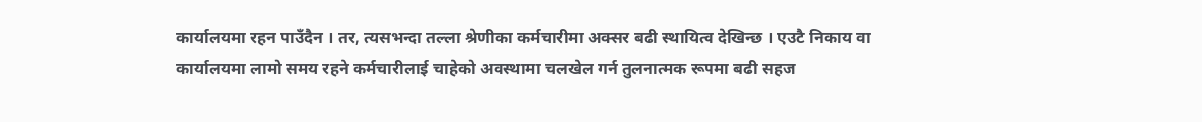कार्यालयमा रहन पाउँदैन । तर, त्यसभन्दा तल्ला श्रेणीका कर्मचारीमा अक्सर बढी स्थायित्व देखिन्छ । एउटै निकाय वा कार्यालयमा लामो समय रहने कर्मचारीलाई चाहेको अवस्थामा चलखेल गर्न तुलनात्मक रूपमा बढी सहज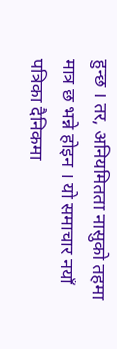हुन्छ । तर, अनियमितता नासुको तहमा मात्र छ भन्ने होइन । यो समाचार नयाँ पत्रिका दैनिकमा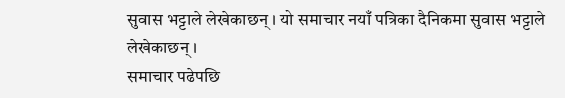सुवास भट्टाले लेखेकाछन् । यो समाचार नयाँ पत्रिका दैनिकमा सुवास भट्टाले लेखेकाछन् ।
समाचार पढेपछि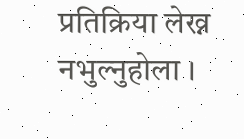प्रतिक्रिया लेख्न नभुल्नुहोला ।